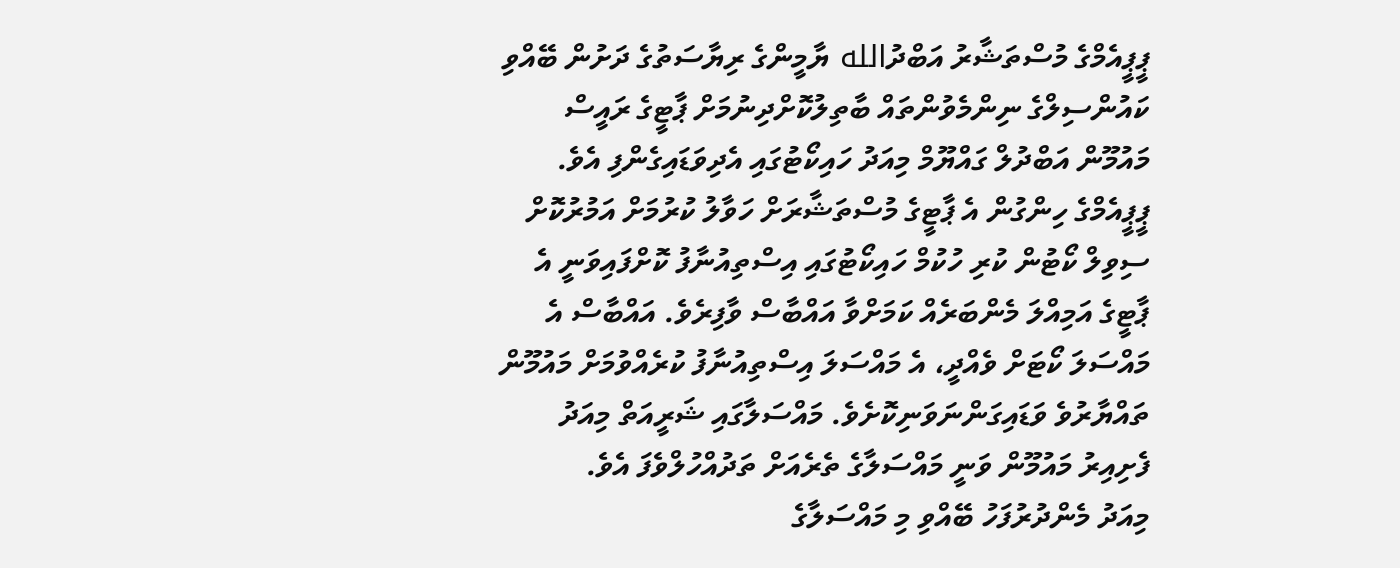ޕީޕީއެމްގެ މުސްތަޝާރު އަބްދުالله ޔާމީންގެ ރިޔާސަތުގެ ދަށުން ބޭއްވި ކައުންސިލްގެ ނިންމެވުންތައް ބާތިލުކޮށްދިނުމަށް ޕާޓީގެ ރައީސް މައުމޫން އަބްދުލް ގައްޔޫމް މިއަދު ހައިކޯޓުގައި އެދިވަޑައިގެންފި އެވެ.
ޕީޕީއެމްގެ ހިންގުން އެ ޕާޓީގެ މުސްތަޝާރަށް ހަވާލު ކުރުމަށް އަމުރުކޮށް ސިވިލް ކޯޓުން ކުރި ހުކުމް ހައިކޯޓުގައި އިސްތިއުނާފު ކޮށްފައިވަނީ އެ ޕާޓީގެ އަމިއްލަ މެންބަރެއް ކަމަށްވާ އައްބާސް ވާފިރެވެ. އައްބާސް އެ މައްސަލަ ކޯޓަށް ވެއްދީ، އެ މައްސަލަ އިސްތިއުނާފު ކުރެއްވުމަށް މައުމޫން ތައްޔާރުވެ ވަޑައިގަންނަވަނިކޮށެވެ. މައްސަލާގައި ޝަރީއަތް މިއަދު ފެށިއިރު މައުމޫން ވަނީ މައްސަލާގެ ތެރެއަށް ތަދުއްހުލްވެފަ އެވެ.
މިއަދު މެންދުރުފަހު ބޭއްވި މި މައްސަލާގެ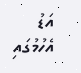އަޑު އެހުމުގައި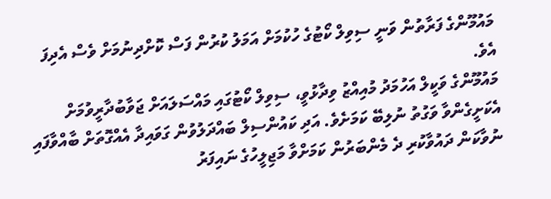މައުމޫންގެ ފަރާތުން ވަނީ ސިވިލް ކޯޓުގެ ހުކުމަށް އަމަލު ކުރުން ފަސް ކޮށްދިނުމަށް ވެސް އެދިފަ އެވެ.
މައުމޫންގެ ވަކީލް އަހުމަދު މުއިއްޒު ވިދާޅުވީ، ސިވިލް ކޯޓުގައި މައްސަލައަށް ޖަވާބުދާރީވުމަށް އެކަށީގެންވާ ވަގުތު ނުލިބޭ ކަމަށެވެ. އަދި ކައުންސިލް ބައްދަލުވުން ގަވައިދާ އެއްގޮތަށް ބާއްވާފައި ނުވާކަން ދައުވާކުރި ދެ މެންބަރުން ކަމަށްވާ މަޖިލީހުގެ ނައިފަރު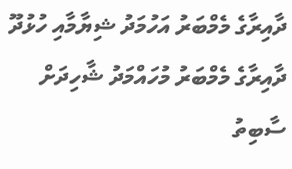ދާއިރާގެ މެމްބަރު އަހުމަދު ޝިޔާމާއި ހުޅުދޫ ދާއިރާގެ މެމްބަރު މުހައްމަދު ޝާހިދަށް ސާބިތު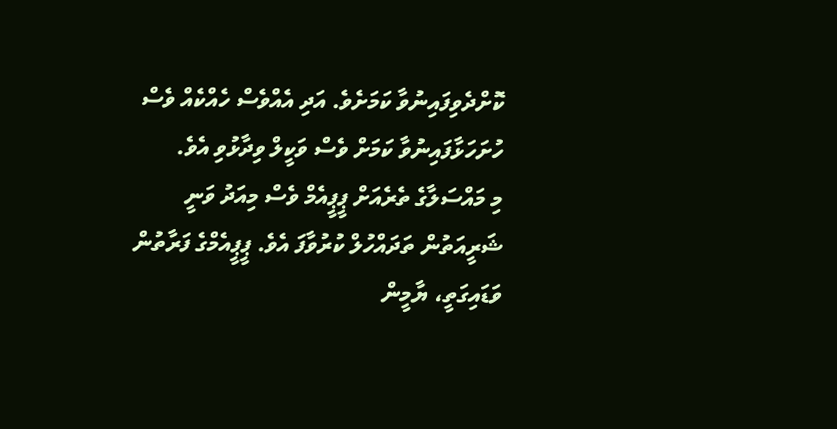ކޮށްދެވިފައިނުވާ ކަމަށެވެ. އަދި އެއްވެސް ހެއްކެއް ވެސް ހުށަހަޅާފައިނުވާ ކަމަށް ވެސް ވަކީލް ވިދާޅުވި އެވެ.
މި މައްސަލާގެ ތެރެއަށް ޕީޕީއެމް ވެސް މިއަދު ވަނީ ޝަރީއަތުން ތަދައްހުލް ކުރުވާފަ އެވެ. ޕީޕީއެމްގެ ފަރާތުން ވަޑައިގަތީ، ޔާމީން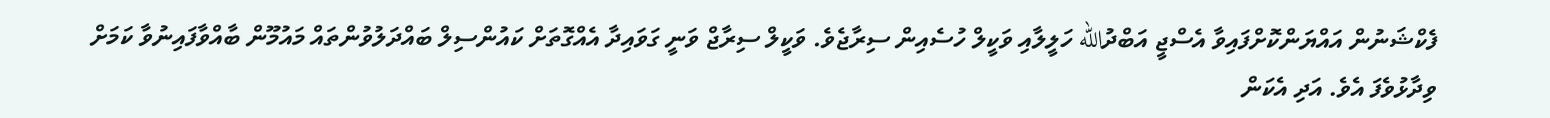ފެކްޝަނުން އައްޔަންކޮށްފައިވާ އެސްޖީ އަބްދުالله ހަލީލާއި ވަކީލް ހުސެއިން ސިރާޖެވެ. ވަކީލް ސިރާޖް ވަނީ ގަވައިދާ އެއްގޮތަށް ކައުންސިލް ބައްދަލުވުންތައް މައުމޫން ބާއްވާފައިނުވާ ކަމަށް ވިދާޅުވެފަ އެވެ. އަދި އެކަން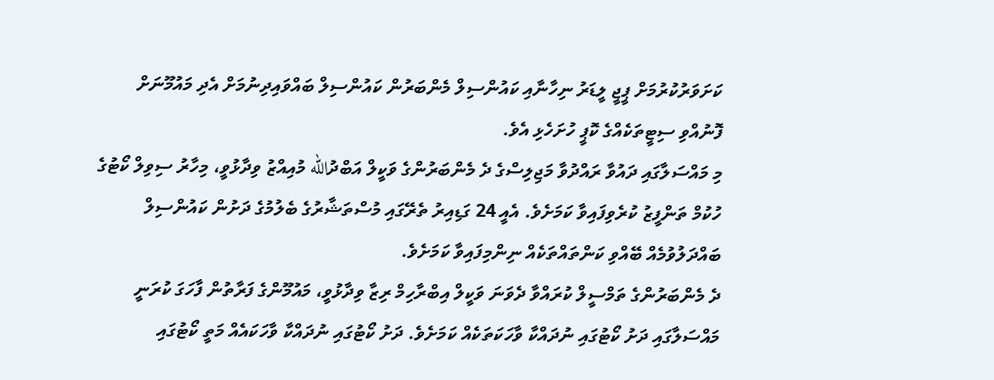ކަށަވަރުކުރުމަށް ޕީޖީ ލީޑަރު ނިހާނާއި ކައުންސިލް މެންބަރުން ކައުންސިލް ބައްވައިދިނުމަށް އެދި މައުމޫނަށް ފޮނުއްވި ސިޓީތަކެއްގެ ކޮޕީ ހުށަހެޅި އެވެ.
މި މައްސަލާގައި ދައުވާ ރައްދުވާ މަޖިލިސްގެ ދެ މެންބަރުންގެ ވަކީލް އަބްދުالله މުއިއްޒު ވިދާޅުވީ، މިހާރު ސިވިލް ކޯޓުގެ ހުކުމް ތަންފީޒު ކުރެވިފައިވާ ކަމަށެވެ. އެއީ 24 ގަޑިއިރު ތެރޭގައި މުސްތަޝާރުގެ ބެލުމުގެ ދަށުން ކައުންސިލް ބައްދަލުވުމެއް ބޭއްވި ކަންތައްތަކެއް ނިންމިފައިވާ ކަމަށެވެ.
ދެ މެންބަރުންގެ ތަމްސީލް ކުރައްވާ ދެވަނަ ވަކީލް އިބްރާހިމް ރިޒާ ވިދާޅުވީ، މައުމޫންގެ ފަރާތުން ފާހަގަ ކުރަނީ މައްސަލާގައި ދަށު ކޯޓުގައި ނުދައްކާ ވާހަކަތަކެއް ކަމަށެވެ. ދަށު ކޯޓުގައި ނުދައްކާ ވާހަކައެއް މަތީ ކޯޓުގައި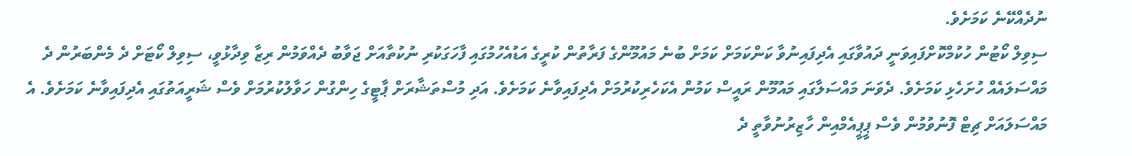ނުދެއްކޭނެ ކަމަށެވެ.
ސިވިލް ކޯޓުން ހުކުމްކޮށްފައިވަނީ ދައުވާގައި އެދިފައިނުވާ ކަންކަމަށް ކަމަށް ބުނެ މައުމޫންގެ ފަރާތުން ކުރީގެ އަޑުއެހުމުގައި ފާހަގަކުރި ނުކުތާއަށް ޖަވާބު ދެއްވަމުން ރިޒާ ވިދާޅުވީ، ސިވިލް ކޯޓަށް ދެ މެންބަރުން ދެ މައްސަލައެއް ހުށަހެޅި ކަމަށެވެ. ދެވަނަ މައްސަލާގައި މައުމޫން ރައީސް ކަމުން އެކަހެރިކުރުމަށް އެދިފައިވާނެ ކަމަށެވެ. އަދި މުސްތަޝާރަށް ޕާޓީގެ ހިންގުން ހަވާލުކުރުމަށް ވެސް ޝަރީއަތުގައި އެދިފައިވާނެ ކަމަށެވެ. އެ މައްސަލައަށް ޗިޓް ފޮނުވުމުން ވެސް ޕީޕީއެމްއިން ހާޒިރުނުވާތީ ދެ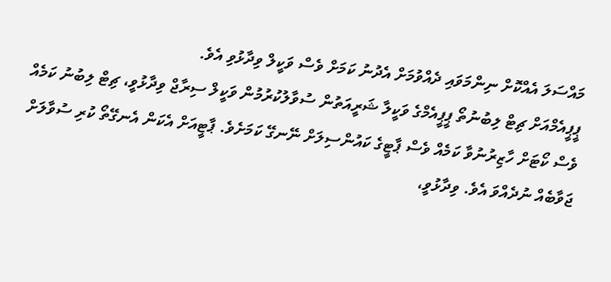މައްސަލަ އެއްކޮށް ނިންމަވައި ދެއްވުމަށް އެދުނު ކަމަށް ވެސް ވަކީލް ވިދާޅުވި އެވެ.
ޕީޕީއެމްއަށް ޗިޓް ލިބުނުތޯ ޕީޕީއެމްގެ ވަކީލާ ޝަރީއަތުން ސުވާލުކުރުމުން ވަކީލް ސިރާޖް ވިދާޅުވީ، ޗިޓް ލިބުނު ކަމެއް ވެސް ކޯޓަށް ހާޒިރުނުވާ ކަމެއް ވެސް ޕާޓީގެ ކައުންސިލަށް ނޭނގޭ ކަމަށެވެ. ޕާޓީއަށް އެކަން އެނގޭތޯ ކުރި ސުވާލަށް ޖަވާބެއް ނުދެއްވަ އެވެ. ވިދާޅުވީ،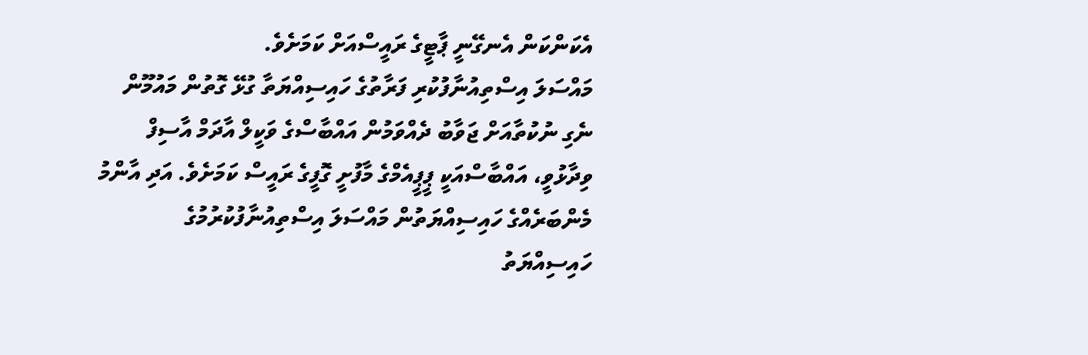އެކަންކަން އެނގޭނީ ޕާޓީގެ ރައީސްއަށް ކަމަށެވެ.
މައްސަލަ އިސްތިއުނާފުކުރި ފަރާތުގެ ހައިސިއްޔަތާ ގުޅޭ ގޮތުން މައުމޫން ނެގި ނުކުތާއަށް ޖަވާބު ދެއްވަމުން އައްބާސްގެ ވަކީލް އާދަމް އާސިފް ވިދާޅުވީ، އައްބާސްއަކީ ޕީޕީއެމްގެ މާފުށީ ގޮފީގެ ރައީސް ކަމަށެވެ. އަދި އާންމު މެންބަރެއްގެ ހައިސިއްޔަތުން މައްސަލަ އިސްތިއުނާފުކުރުމުގެ ހައިސިއްޔަތު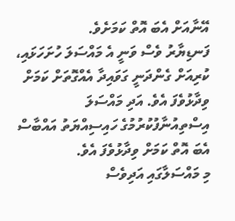އޭނާއަށް އެބަ އޮތް ކަމަށެވެ.
ފަނޑިޔާރު ވެސް ވަނީ އެ މައްސަލަ ހުށަހަޅައި، ކުރިއަށް ގެންދަނީ ގަވައިދާ އެއްގޮތަށް ކަމަށް ވިދާޅުވެފަ އެވެ. އަދި މައްސަލަ އިސްތިއުނާފުކުރުމުގެ ހައިސިއްޔަތު އައްބާސް އެބަ އޮތް ކަމަށް ވިދާޅުވެފަ އެވެ.
މި މައްސަލާގައި އަދިވެސް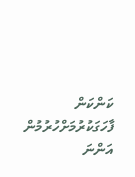ކަންކަން ފާހަގަކުރުމަށްހުރުމުން އަންނަ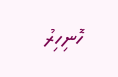ހޮނިހިރު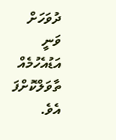ދުވަހަށް ވަނީ އަޑުއެހުމެއް ތާވަލްކޮށްފަ އެވެ.